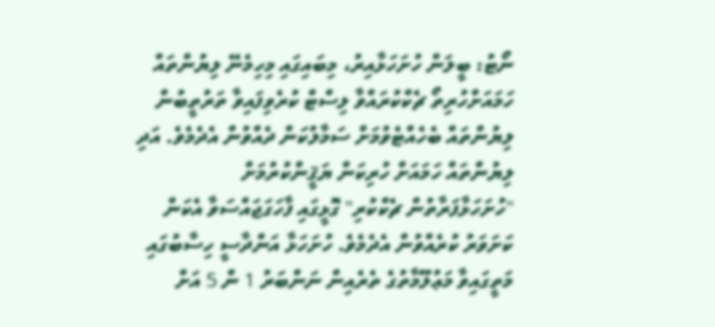ނޯޓު: ބީލަން ހުށަހަޅާއިރު، މިބައިގައި މިހިމެނޭ ލިޔުންތައް ހަމައަށްހުރިތޯ ޗެކްކުރައްވާ ލިސްޓް ކުރެވިފައިވާ ތަރުތީބުން ލިޔުންތައް ބެހެއްޓެވުމަށް ސަމާލުކަން ދެއްވުން އެދެމެވެ. އަދި ލިޔުންތައް ހަމައަށް ހުރިކަން ޔަޤީންކުރުމަށް "ހުށަހަޅާފަރާތުން ޗެކްކުރި" ގޮޅީގައި ފާހަގަޖައްސަވާ އެކަން ކަށަވަރު ކުރެއްވުން އެދެމެވެ. ހުށަހަޅާ އަންދާސީ ހިސާބުގައި މަތީގައިވާ މަޢުލޫމާތުގެ ތެރެއިން ނަންބަރު 1 ން 5 އަށް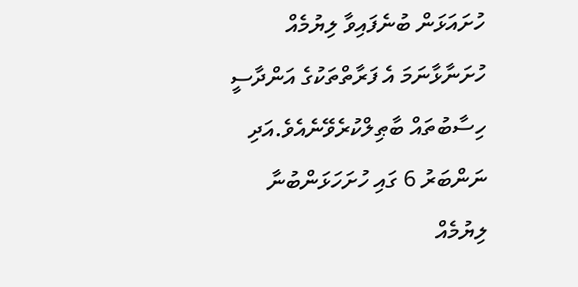ހުށައަޅަން ބުނެފައިވާ ލިޔުމެއް ހުށަނާޅާނަމަ އެ ފަރާތްތަކުގެ އަންދާސީ ހިސާބުތައް ބާޠިލްކުރެވޭނެއެވެ.އަދި ނަންބަރު 6 ގައި ހުށަހަޅަންބުނާ ލިޔުމެއް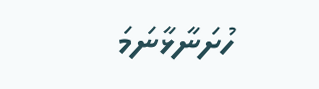ހުށަނާޅާނަމަ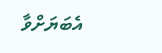އެބަޔަށްވާ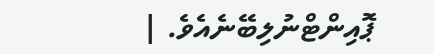ޕޮއިންޓްނުލިބޭނެއެވެ. |